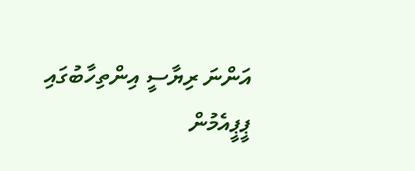އަންނަ ރިޔާސީ އިންތިހާބުގައި ޕީޕީއެމުން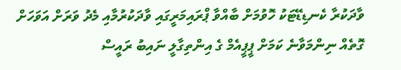ވާދަކުރާ ކެނޑިޑޭޓަކު ހޮވުމަށް ބާއްވާ ޕްރައިމަރީގައި ވާދަކުރުމާއި މެދު ވަރަށް އަވަހަށް ގޮތެއް ނިންމަވާނެ ކަމަށް ޕީޕީއެމް ގެ އިންތިގާލީ ނައިބު ރައީސް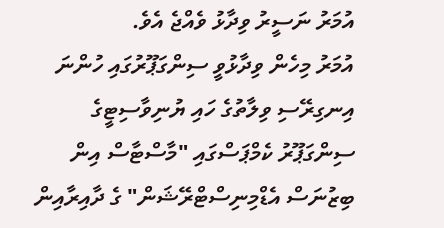އުމަރު ނަސީރު ވިދާޅު ވެއްޖެ އެވެ.
އުމަރު މިހެން ވިދާޅުވީ ސިންގަޕޫރުގައި ހުންނަ އިނގިރޭސި ވިލާތުގެ ހައި ޔުނިވާސިޓީގެ ސިންގަޕޫރު ކެމްޕަސްގައި "މާސްޓާސް އިން ބިޒުނަސް އެޑްމިނިސްޓްރޭޝަން" ގެ ދާއިރާއިން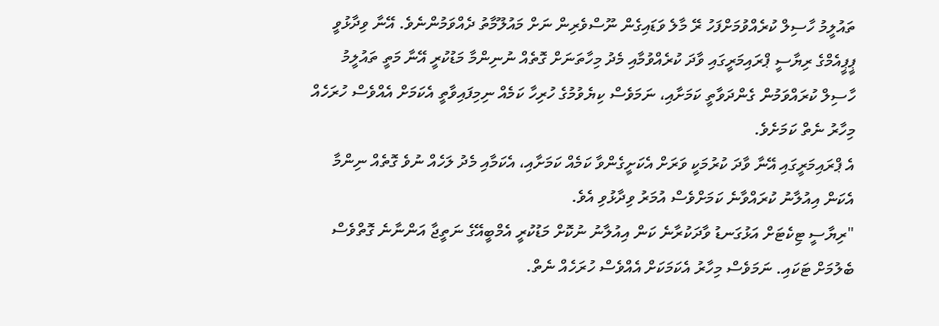ތައުލީމު ހާސިލް ކުރެއްވުމަށްފަހު ރޭ މާލެ ވަޑައިގެން ނޫސްވެރިން ނަށް މައުލޫމާތު ދެއްވަމުންނެވެ. އޭނާ ވިދާޅުވީ ޕީޕީއެމްގެ ރިޔާސީ ޕްރައިމަރީގައި ވާދަ ކުރެއްވުމާއި މެދު މިހާތަނަށް ގޮތެއް ނުނިންމާ މަޑުކުރީ އޭނާ މަތީ ތައުލީމު ހާސިލް ކުރައްވަމުން ގެންދަވާތީ ކަމަށާއި، ނަމަވެސް ކިޔެވުމުގެ ހުރިހާ ކަމެއް ނިމިފައިވާތީ އެކަމަށް އެއްވެސް ހުރަހެއް މިހާރު ނެތް ކަމަށެވެ.
އެ ޕްރައިމަރީގައި އޭނާ ވާދަ ކުރުމަކީ ވަރަށް އެކަށީގެންވާ ކަމެއް ކަމަށާއި، އެކަމާއި މެދު ލަހެއް ނުވެ ގޮތެއް ނިންމާ އެކަން އިއުލާނު ކުރައްވާނެ ކަމަށްވެސް އުމަރު ވިދާޅުވި އެވެ.
"ރިޔާސީ ޓިކެޓަށް އަޅުގަނޑު ވާދަކުރާނެ ކަން އިއުލާނު ނުކޮށް މަޑުކުރީ އެމްބީއޭގެ ނަތީޖާ އަންނާނެ ގޮތްވެސް ބެލުމަށް ޓަކައި. ނަމަވެސް މިހާރު އެކަމަކަށް އެއްވެސް ހުރަހެއް ނެތް.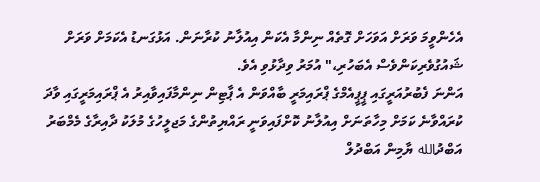އެހެންވީމަ ވަރަށް އަވަހަށް ގޮތެއް ނިންމާ އެކަން އިއުލާނު ކުރާނަން. އަޅުގަނޑު އެކަމަށް ވަރަށް ޝައުގުވެރިކަންވެސް އެބަހުރި،" އުމަރު ވިދާޅުވި އެވެ.
އަންނަ ފެބުރުއަރީގައި ޕީޕީއެމްގެ ޕްރައިމަރީ ބާއްވަން އެ ޕާޓިން ނިންމާފައިވާއިރު އެ ޕްރައިމަރީގައި ވާދަ ކުރައްވާނެ ކަމަށް މިހާތަނަށް އިއުލާނު ކޮށްފައިވަނީ ރައްޔިތުންގެ މަޖލީހުގެ މުލަކު ދާއިރާގެ މެމްބަރު އަބްދުالله ޔާމިން އަބްދުލް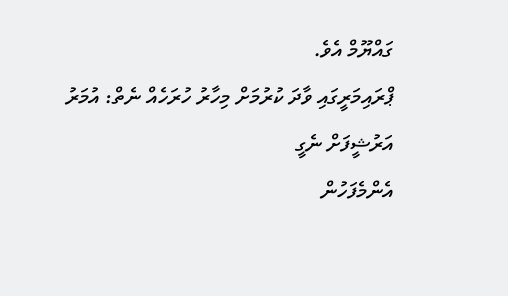ގައްޔޫމް އެވެ.
ޕްރައިމަރީގައި ވާދަ ކުރުމަށް މިހާރު ހުރަހެއް ނެތް: އުމަރު
އަރުޝީފަށް ނެގީ
އެންމެފަހުން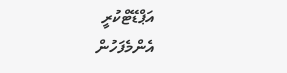އަޕްޑޭޓްކުރީ
އެންމެފަހުން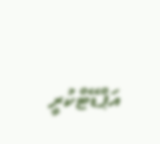އަޕްޑޭޓްކުރީ